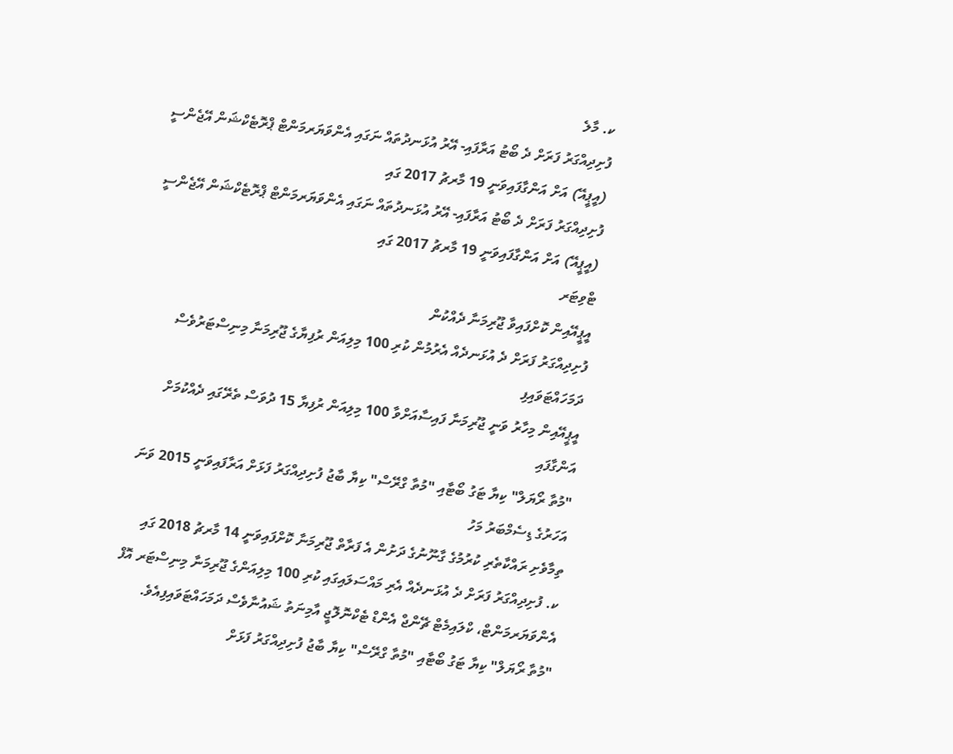ކ. މާލެ
ފުށިދިއްގަރު ފަރަށް ދެ ބޯޓު އަރާފައި- އޭރު އުޅަނދުތައް ނަގައި އެންވަޔަރމަންޓް ޕްރޮޓެކްޝަން އޭޖެންސީ (އީޕީއޭ) އަށް އަންގާފައިވަނީ 19 މާރޗު 2017 ގައި
ފުށިދިއްގަރު ފަރަށް ދެ ބޯޓު އަރާފައި- އޭރު އުޅަނދުތައް ނަގައި އެންވަޔަރމަންޓް ޕްރޮޓެކްޝަން އޭޖެންސީ (އީޕީއޭ) އަށް އަންގާފައިވަނީ 19 މާރޗު 2017 ގައި
ޓްވިޓަރ
އީޕީއޭއިން ކޮށްފައިވާ ޖޫރިމަނާ ދެއްކުން
ފުށިދިއްގަރު ފަރަށް ދެ އުޅަނދެއް އެރުމުން ކުރި 100 މިލިއަން ރުފިޔާގެ ޖޫރިމަނާ މިނިސްޓަރުވެސް ދަމަހައްޓަވައިފި
އީޕީއޭއިން މިހާރު ވަނީ ޖޫރިމަނާ ފައިސާއަށްވާ 100 މިލިއަން ރުފިޔާ 15 ދުވަސް ތެރޭގައި ދެއްކުމަށް އަންގާފައި
"މުތާ ރޯޔަލް" ކިޔާ ޓަގު ބޯޓާއި "މުތާ ގްރޭސް" ކިޔާ ބާޖު ފުށިދިއްގަރު ފަޅަށް އަރާފައިވަނީ 2015 ވަނަ އަހަރުގެ ޑިސެމްބަރު މަހު
ތިމާވެށި ރައްކާތެރި ކުރުމުގެ ގާނޫނުގެ ދަށުން އެ ފަރާތް ޖޫރިމަނާ ކޮށްފައިވަނީ 14 މާރޗު 2018 ގައި
ކ. ފުށިދިއްގަރު ފަރަށް ދެ އުޅަނދެއް އެރި މައްސަލައިގައި ކުރި 100 މިލިއަންގެ ޖޫރިމަނާ މިނިސްޓަރ އޮފް އެންވަޔަރމަންޓް، ކްލައިމެޓް ޗޭންޖް އެންޑް ޓެކްނޮލޮޖީ އާމިނަތު ޝައުނާވެސް ދަމަހައްޓަވައިފިއެވެ.
"މުތާ ރޯޔަލް" ކިޔާ ޓަގު ބޯޓާއި "މުތާ ގްރޭސް" ކިޔާ ބާޖު ފުށިދިއްގަރު ފަޅަށް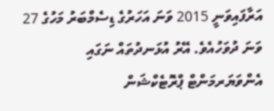އަރާފައިވަނީ 2015 ވަނަ އަހަރުގެ ޑިސެމްބަރު މަހުގެ 27 ވަނަ ދުވަހުއެވެ. އޭރު އުޅަނދުތައް ނަގައި އެންވަޔަރމަންޓް ޕްރޮޓެކްޝަން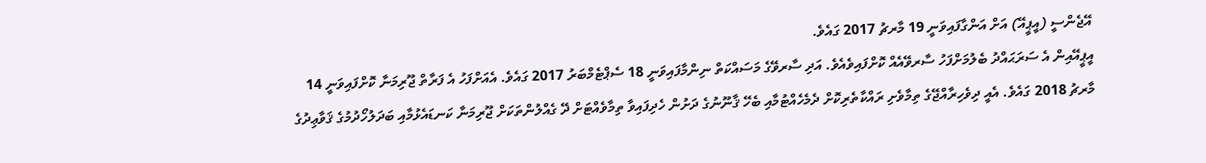އޭޖެންސީ (އީޕީއޭ) އަށް އަންގާފައިވަނީ 19 މާރޗު 2017 ގައެވެ.
އީޕީއޭއިން އެ ސަރަޙައްދު ބެލުމަށްފަހު ސާރވޭއެއް ކޮށްފައިވެއެވެ. އަދި ސާރވޭގެ މަސައްކަތް ނިންމާފައިވަނީ 18 ސެޕްޓެމްބަރު 2017 ގައެވެ. އެއަށްފަހު އެ ފަރާތް ޖޫރިމަނާ ކޮށްފައިވަނީ 14 މާރޗު 2018 ގައެވެ. އެއީ ދިވެހިރާއްޖޭގެ ތިމާވެށި ރައްކާތެރިކޮށް ދެމެހެއްޓުމާއި ބެހޭ ޤާނޫނުގެ ދަށުން ހެދިފައިވާ ތިމާވެއްޓަށް ދޭ ގެއްލުންތަކަށް ޖޫރިމަނާ ކަނޑައެޅުމާއި ބަދަލުހޯދުމުގެ ޤަވާޢިދުގެ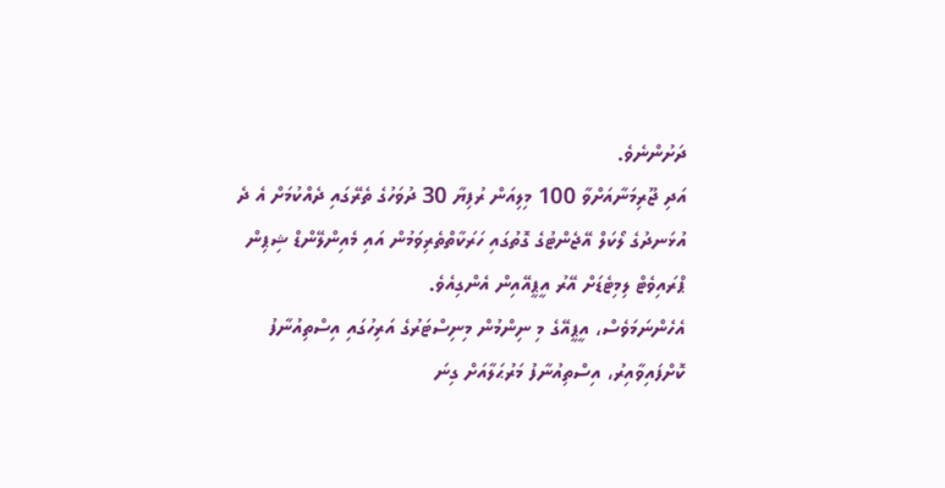ދަށުންނެވެ.
އަދި ޖޫރިމަނާއަށްވާ 100 މިލިއަން ރުފިޔާ 30 ދުވަހުގެ ތެރޭގައި ދެއްކުމަށް އެ ދެ އުޅަނދުގެ ލޯކަލް އޭޖެންޓުގެ ގޮތުގައި ހަރަކާތްތެރިވަމުން އައި މެއިންލޭންޑް ޝިޕިން ޕްރައިވެޓް ލިމިޓެޑަށް އޭރު އީޕީއޭއިން އެންގިއެވެ.
އެހެންނަމަވެސް، އީޕީއޭގެ މި ނިންމުން މިނިސްޓަރުގެ އަރިހުގައި އިސްތިއުނާފު ކޮށްފައިވާއިރު، އިސްތިއުނާފު މަރުޙަލާއަށް ގިނަ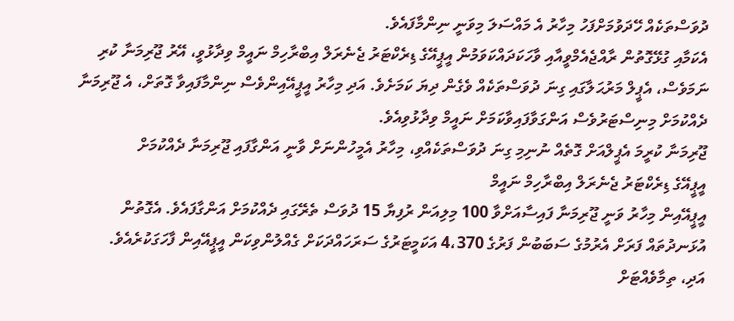ދުވަސްތަކެއް ހޭދަވުމަށްފަހު މިހާރު އެ މައްސަލަ މިވަނީ ނިންމާފައެވެ.
އެކަމާއި ގުޅޭގޮތުން ރާއްޖެއެމްވީއާއި ވާހަކަދައްކަވަމުން އީޕީއޭގެ ޑިރެކްޓަރު ޖެނެރަލް އިބްރާހިމް ނައީމް ވިދާޅުވީ، އޭރު ޖޫރިމަނާ ކުރި ނަމަވެސް، އެޕީލް މަރުޙަލާގައި ގިނަ ދުވަސްތަކެއް ވެގެން ދިޔަ ކަމަށެވެ. އަދި މިހާރު އީޕީއޭއިންވެސް ނިންމާފައިވާ ގޮތަށް، އެ ޖޫރިމަނާ ދެއްކުމަށް މިނިސްޓަރުވެސް އަންގަވާފައިވާކަމަށް ނައީމް ވިދާޅުވިއެވެ.
ޖޫރިމަނާ ކުރީމަ އެޕީލްއަށް ގޮތެއް ނުނިމި ގިނަ ދުވަސްތަކެއްވި، މިހާރު އެމީހުންނަށް ވާނީ އަންގާފައި ޖޫރިމަނާ ދެއްކުމަށް
އީޕީއޭގެ ޑިރެކްޓަރު ޖެނެރަލް އިބްރާހިމް ނައީމް
އީޕީއޭއިން މިހާރު ވަނީ ޖޫރިމަނާ ފައިސާއަށްވާ 100 މިލިއަން ރުފިޔާ 15 ދުވަސް ތެރޭގައި ދެއްކުމަށް އަންގާފައެވެ. އެގޮތުން އުޅަނދުތައް ފަރަށް އެރުމުގެ ސަބަބުން ފަރުގެ 4،370 އަކަމީޓަރުގެ ސަރަހައްދަކަށް ގެއްލުންވިކަން އީޕީއޭއިން ފާހަގަކުރެއެވެ.
އަދި، ތިމާވެއްޓަށް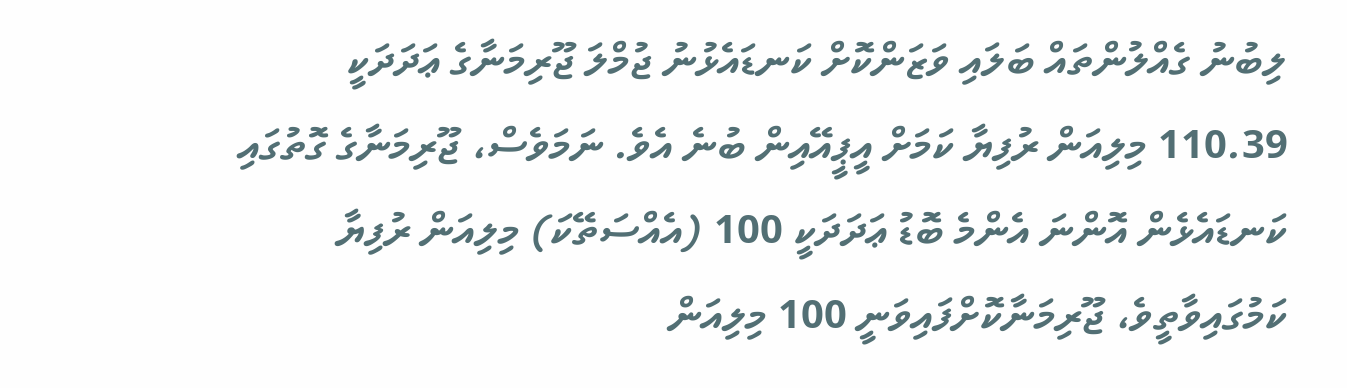ލިބުނު ގެއްލުންތައް ބަލައި ވަޒަންކޮށް ކަނޑައެޅުނު ޖުމްލަ ޖޫރިމަނާގެ ޢަދަދަކީ 110.39 މިލިއަން ރުފިޔާ ކަމަށް އީޕީއޭއިން ބުނެ އެވެ. ނަމަވެސް، ޖޫރިމަނާގެ ގޮތުގައި ކަނޑައެޅެން އޮންނަ އެންމެ ބޮޑު ޢަދަދަކީ 100 (އެއްސަތޭކަ) މިލިއަން ރުފިޔާ ކަމުގައިވާތީވެ، ޖޫރިމަނާކޮށްފައިވަނީ 100 މިލިއަން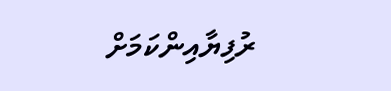ރުފިޔާއިންކަމަށް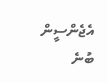އެޖެންސީން ބުނެ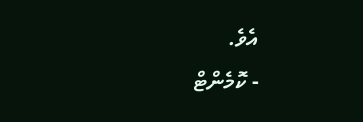އެވެ.
- ކޮމެންޓް